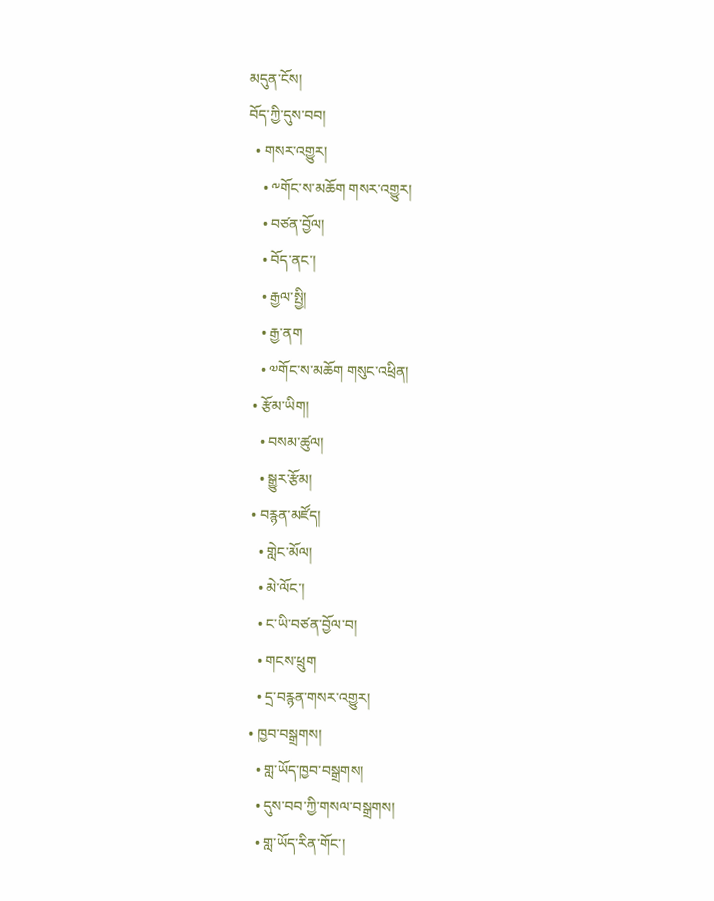མདུན་ངོས།
བོད་ཀྱི་དུས་བབ།
  • གསར་འགྱུར།
    • ༸གོང་ས་མཆོག གསར་འགྱུར།
    • བཙན་བྱོལ།
    • བོད་ནང་།
    • རྒྱལ་སྤྱི།
    • རྒྱ་ནག
    • ༧གོང་ས་མཆོག གསུང་འཕྲིན།
  • རྩོམ་ཡིག།
    • བསམ་ཚུལ།
    • སྒྱུར་རྩོམ།
  • བརྙན་མཛོད།
    • གླེང་མོལ།
    • མེ་ལོང་།
    • ང་ཡི་བཙན་བྱོལ་བ།
    • གངས་ཕྲུག
    • དྲ་བརྙན་གསར་འགྱུར།
  • ཁྱབ་བསྒྲགས།
    • གླ་ཡོད་ཁྱབ་བསྒྲགས།
    • དུས་བབ་ཀྱི་གསལ་བསྒྲགས།
    • གླ་ཡོད་རིན་གོང་།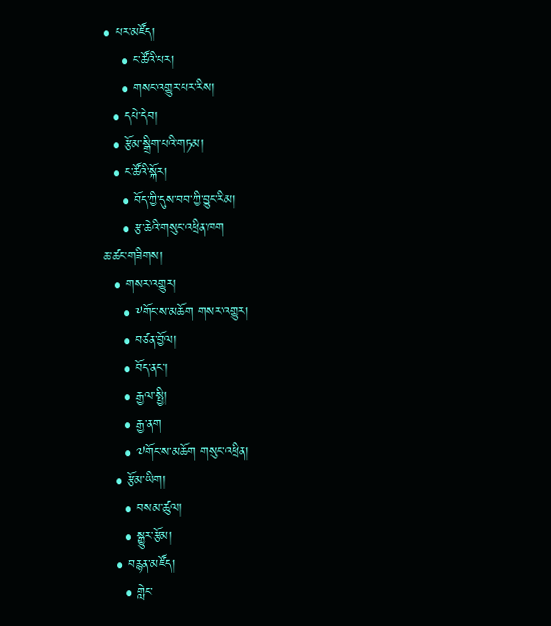• པར་མཛོད།
    • ང་ཚོའི་པར།
    • གསང་འགྱུར་པར་རིས།
  • དཔེ་དེབ།
  • རྩོམ་སྒྲིག་པའི་གཏམ།
  • ང་ཚོའི་སྐོར།
    • བོད་ཀྱི་དུས་བབ་ཀྱི་བྱུང་རིམ།
    • རྩ་ཆེའི་གསུང་འཕྲིན་ཁག
ཆ་ཚང་གཟིགས།
  • གསར་འགྱུར།
    • ༸གོང་ས་མཆོག གསར་འགྱུར།
    • བཙན་བྱོལ།
    • བོད་ནང་།
    • རྒྱལ་སྤྱི།
    • རྒྱ་ནག
    • ༧གོང་ས་མཆོག གསུང་འཕྲིན།
  • རྩོམ་ཡིག།
    • བསམ་ཚུལ།
    • སྒྱུར་རྩོམ།
  • བརྙན་མཛོད།
    • གླེང་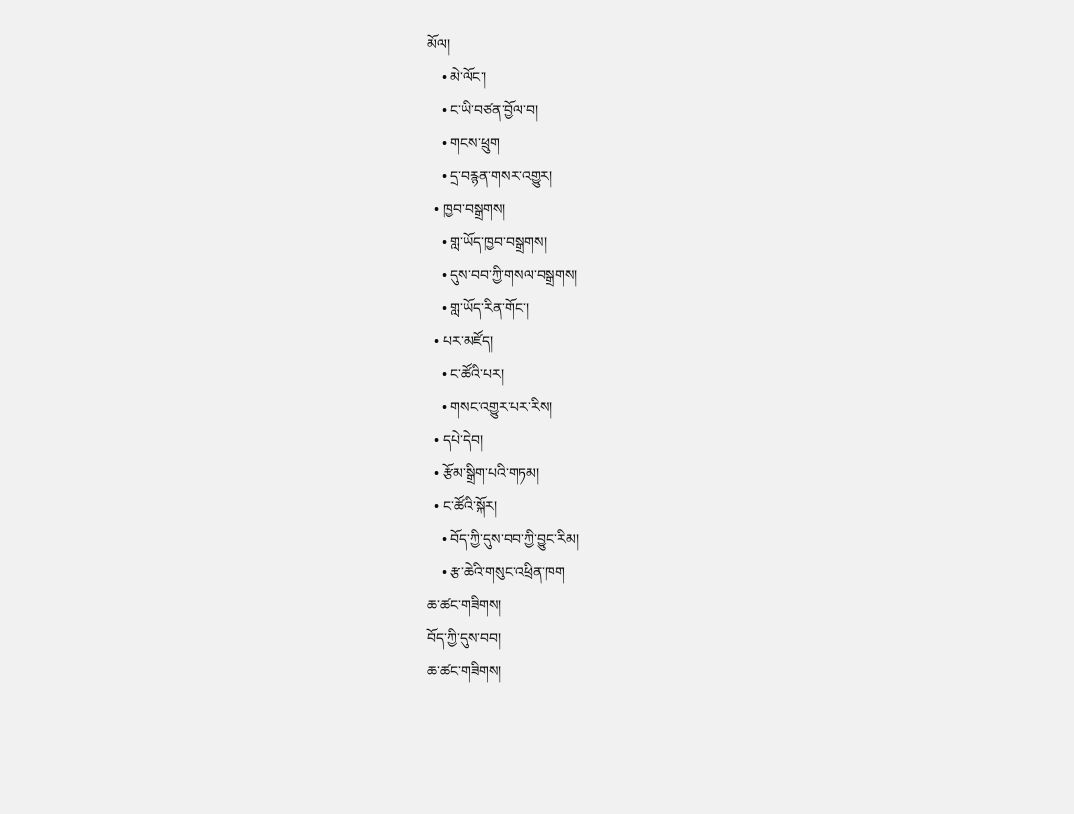མོལ།
    • མེ་ལོང་།
    • ང་ཡི་བཙན་བྱོལ་བ།
    • གངས་ཕྲུག
    • དྲ་བརྙན་གསར་འགྱུར།
  • ཁྱབ་བསྒྲགས།
    • གླ་ཡོད་ཁྱབ་བསྒྲགས།
    • དུས་བབ་ཀྱི་གསལ་བསྒྲགས།
    • གླ་ཡོད་རིན་གོང་།
  • པར་མཛོད།
    • ང་ཚོའི་པར།
    • གསང་འགྱུར་པར་རིས།
  • དཔེ་དེབ།
  • རྩོམ་སྒྲིག་པའི་གཏམ།
  • ང་ཚོའི་སྐོར།
    • བོད་ཀྱི་དུས་བབ་ཀྱི་བྱུང་རིམ།
    • རྩ་ཆེའི་གསུང་འཕྲིན་ཁག
ཆ་ཚང་གཟིགས།
བོད་ཀྱི་དུས་བབ།
ཆ་ཚང་གཟིགས།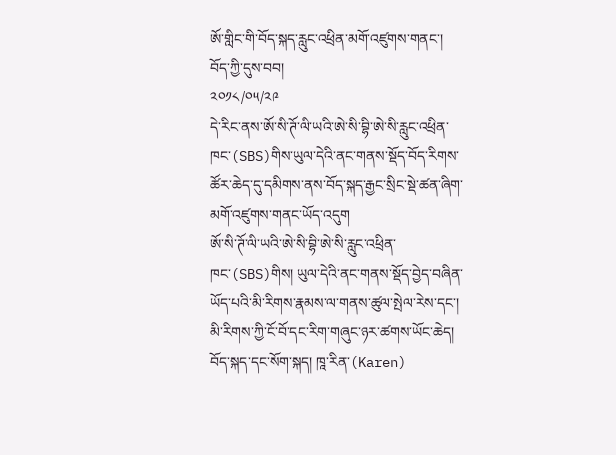ཨོ་གླིང་གི་བོད་སྐད་རླུང་འཕྲིན་མགོ་འཛུགས་གནང་།
བོད་ཀྱི་དུས་བབ།
༢༠༡༨/༠༥/༢༩
དེ་རིང་ནས་ཨོ་སི་ཊོ་ལི་ཡའི་ཨེ་སི་བྷི་ཨེ་སི་རླུང་འཕྲིན་ཁང་(SBS)གིས་ཡུལ་དེའི་ནང་གནས་སྡོད་བོད་རིགས་ཚོར་ཆེད་དུ་དམིགས་ནས་བོད་སྐད་རྒྱང་སྲིང་སྡེ་ཚན་ཞིག་མགོ་འཛུགས་གནང་ཡོད་འདུག
ཨོ་སི་ཊོ་ལི་ཡའི་ཨེ་སི་བྷི་ཨེ་སི་རླུང་འཕྲིན་ཁང་(SBS)གིས། ཡུལ་དེའི་ནང་གནས་སྡོད་བྱེད་བཞིན་ཡོད་པའི་མི་རིགས་རྣམས་ལ་གནས་ཚུལ་སྤེལ་རེས་དང་། མི་རིགས་ཀྱི་ངོ་བོ་དང་རིག་གཞུང་ཉར་ཚགས་ཡོང་ཆེད། བོད་སྐད་དང་སོག་སྐད། ཁཱ་རིན་(Karen)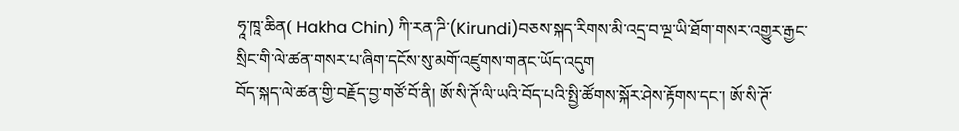ཧཱ་ཁཱ་ཆིན( Hakha Chin) ཀི་རན་ཌི་(Kirundi)བཅས་སྐད་རིགས་མི་འདྲ་བ་ལྔ་ཡི་ཐོག་གསར་འགྱུར་རྒྱང་སྲིང་གི་ལེ་ཚན་གསར་པ་ཞིག་དངོས་སུ་མགོ་འཛུགས་གནང་ཡོད་འདུག
བོད་སྐད་ལེ་ཚན་གྱི་བརྗོད་བྱ་གཙོ་བོ་ནི། ཨོ་སི་ཊོ་ལི་ཡའི་བོད་པའི་སྤྱི་ཚོགས་སྐོར་ཤེས་རྟོགས་དང་། ཨོ་སི་ཊོ་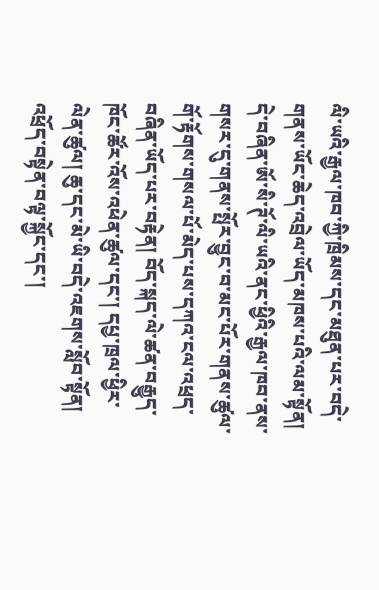ལི་ཡའི་རྒྱལ་ཁབ་ཀྱི་ཁྲིམས་དང་མཐུན་པར་བདེ་གནས་ཡོང་ཆེད་འབྲེལ་ཡོད་མཁས་པའི་ལམ་སྟོན། དེ་བཞིན་ཨོ་སི་ཊོ་ལི་ཡའི་ནང་ཕྱིའི་རྒྱལ་ཁབ་ནས་གསར་དུ་གནས་སྤོར་བྱུང་བ་མང་པོར་གནས་ཚུལ་གོ་རྟོགས་གསལ་པོ་མེད་པས་དཀའ་ངལ་འཕྲད་བཞིན་ཡོད་པར་བརྟེན། བོད་སྐད་ལེ་ཚན་བརྒྱུད་ཁོང་ཚོར་འོས་འཕེན་ཚུལ་དང་། དཔྱ་ཁྲལ་ཕྱིར་ལེན་ཚུལ། ཆུ་དང་མེ་ཡི་བདེ་འཇགས་སློབ་སྟོན། འཕྲོད་བསྟེན་བལྟ་སྐྱོང་དང་།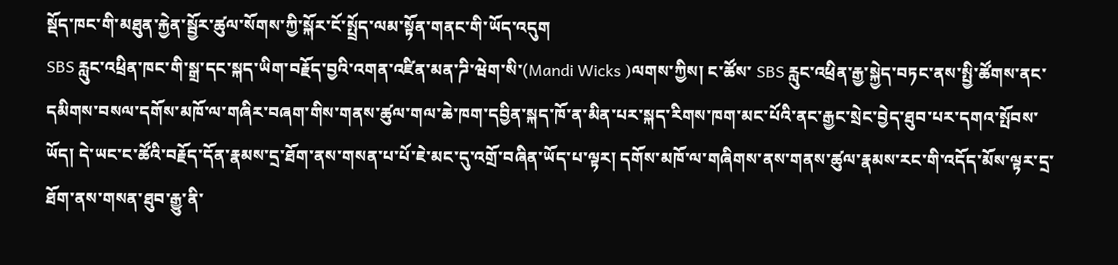སྡོད་ཁང་གི་མཐུན་རྐྱེན་སྦྱོར་ཚུལ་སོགས་ཀྱི་སྐོར་ངོ་སྤྲོད་ལམ་སྟོན་གནང་གི་ཡོད་འདུག
SBS རླུང་འཕྲིན་ཁང་གི་སྒྲ་དང་སྐད་ཡིག་བརྗོད་བྱའི་འགན་འཛིན་མན་ཌི་ཝེག་སི་(Mandi Wicks )ལགས་ཀྱིས། ང་ཚོས་ SBS རླུང་འཕྲིན་རྒྱ་སྐྱེད་བཏང་ནས་སྤྱི་ཚོགས་ནང་དམིགས་བསལ་དགོས་མཁོ་ལ་གཞིར་བཞག་གིས་གནས་ཚུལ་གལ་ཆེ་ཁག་དབྱིན་སྐད་ཁོ་ན་མིན་པར་སྐད་རིགས་ཁག་མང་པོའི་ནང་རྒྱང་སྲེང་བྱེད་ཐུབ་པར་དགའ་སྤོབས་ཡོད། དེ་ཡང་ང་ཚོའི་བརྗོད་དོན་རྣམས་དྲ་ཐོག་ནས་གསན་པ་པོ་ཇེ་མང་དུ་འགྲོ་བཞིན་ཡོད་པ་ལྟར། དགོས་མཁོ་ལ་གཞིགས་ནས་གནས་ཚུལ་རྣམས་རང་གི་འདོད་མོས་ལྟར་དྲ་ཐོག་ནས་གསན་ཐུབ་རྒྱུ་ནི་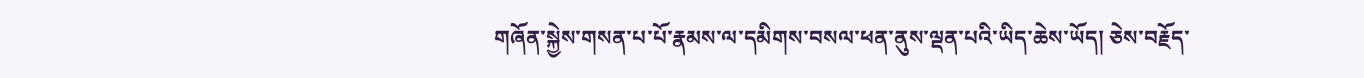གཞོན་སྐྱེས་གསན་པ་པོ་རྣམས་ལ་དམིགས་བསལ་ཕན་ནུས་ལྡན་པའི་ཡིད་ཆེས་ཡོད། ཅེས་བརྗོད་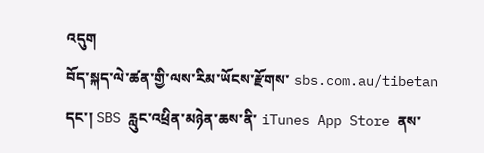འདུག
བོད་སྐད་ལེ་ཚན་གྱི་ལས་རིམ་ཡོངས་རྫོགས་ sbs.com.au/tibetan དང་། SBS རླུང་འཕྲིན་མཉེན་ཆས་ནི་ iTunes App Store ནས་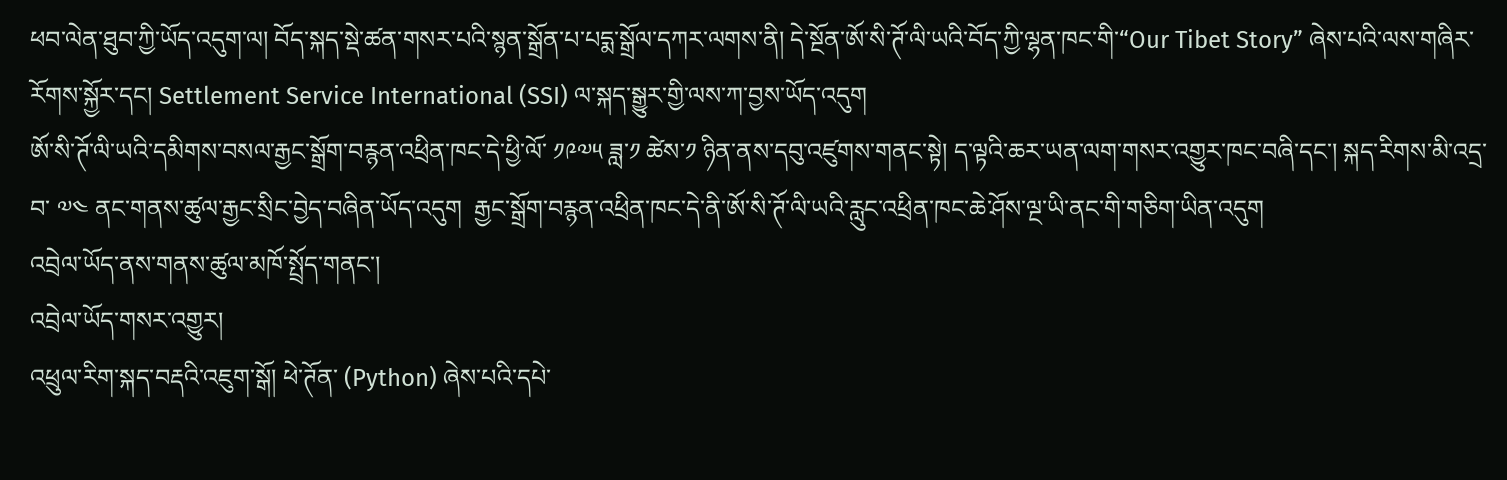ཕབ་ལེན་ཐུབ་ཀྱི་ཡོད་འདུག་ལ། བོད་སྐད་སྡེ་ཚན་གསར་པའི་སྙན་སྒྲོན་པ་པདྨ་སྒྲོལ་དཀར་ལགས་ནི། དེ་སྔོན་ཨོ་སི་ཊོ་ལི་ཡའི་བོད་ཀྱི་ལྷན་ཁང་གི་“Our Tibet Story” ཞེས་པའི་ལས་གཞིར་རོགས་སྐྱོར་དང། Settlement Service International (SSI) ལ་སྐད་སྒྱུར་གྱི་ལས་ཀ་བྱས་ཡོད་འདུག
ཨོ་སི་ཊོ་ལི་ཡའི་དམིགས་བསལ་རྒྱང་སྒྲོག་བརྙན་འཕྲིན་ཁང་དེ་ཕྱི་ལོ་ ༡༩༧༥ ཟླ་༡ ཚེས་༡ ཉིན་ནས་དབུ་འཛུགས་གནང་སྟེ། ད་ལྟའི་ཆར་ཡན་ལག་གསར་འགྱུར་ཁང་བཞི་དང་། སྐད་རིགས་མི་འདྲ་བ་ ༧༤ ནང་གནས་ཚུལ་རྒྱང་སྲིང་བྱེད་བཞིན་ཡོད་འདུག  རྒྱང་སྒྲོག་བརྙན་འཕྲིན་ཁང་དེ་ནི་ཨོ་སི་ཊོ་ལི་ཡའི་རླུང་འཕྲིན་ཁང་ཆེ་ཤོས་ལྔ་ཡི་ནང་གི་གཅིག་ཡིན་འདུག
འབྲེལ་ཡོད་ནས་གནས་ཚུལ་མཁོ་སྤྲོད་གནང་།
འབྲེལ་ཡོད་གསར་འགྱུར།
འཕྲུལ་རིག་སྐད་བརྡའི་འཇུག་སྒོ། ཕེ་ཊོན་ (Python) ཞེས་པའི་དཔེ་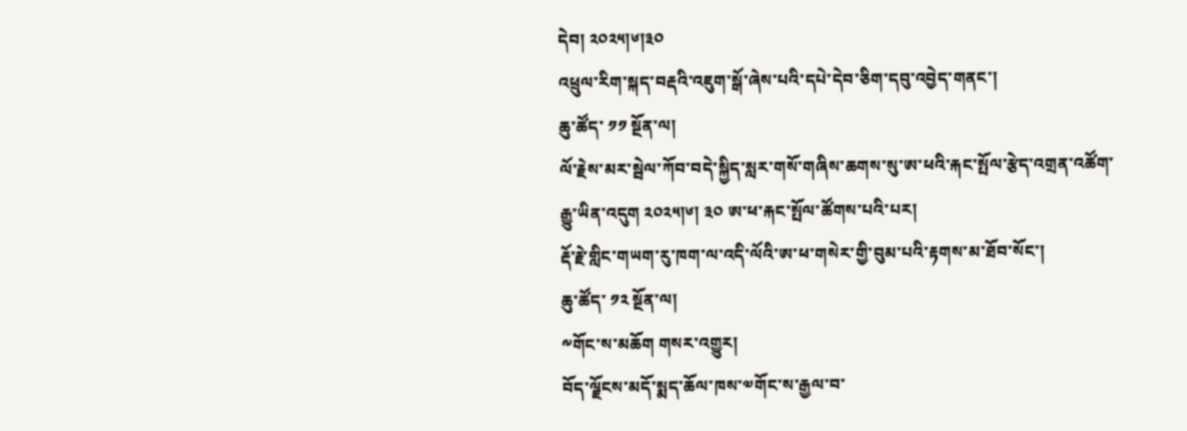དེབ། ༢༠༢༥།༦།༣༠
འཕྲུལ་རིག་སྐད་བརྡའི་འཇུག་སྒོ་ཞེས་པའི་དཔེ་དེབ་ཅིག་དབུ་འབྱེད་གནང་།
ཆུ་ཚོད་ ༡༡ སྔོན་ལ།
ལོ་རྗེས་མར་སྦེལ་ཀོབ་བདེ་སྐྱིད་སླར་གསོ་གཞིས་ཆགས་སུ་ཨ་ཕའི་རྐང་སྤོལ་རྩེད་འགྲན་འཚོག་རྒྱུ་ཡིན་འདུག ༢༠༢༥།༦། ༣༠ ཨ་ཕ་རྐང་སྤོལ་ཚོགས་པའི་པར།
རྡོ་རྗེ་གླིང་གཡག་རུ་ཁག་ལ་འདི་ལོའི་ཨ་ཕ་གསེར་གྱི་བུམ་པའི་རྟགས་མ་ཐོབ་སོང་།
ཆུ་ཚོད་ ༡༢ སྔོན་ལ།
༸གོང་ས་མཆོག གསར་འགྱུར།
བོད་ལྗོངས་མདོ་སྨད་ཆོལ་ཁས་༧གོང་ས་རྒྱལ་བ་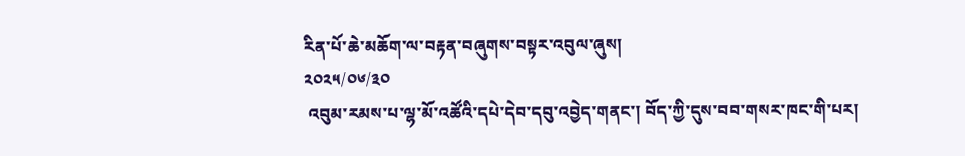རིན་པོ་ཆེ་མཆོག་ལ་བརྟན་བཞུགས་བསྟར་འབུལ་ཞུས།
༢༠༢༥/༠༦/༣༠
 འབུམ་རམས་པ་ལྷ་མོ་འཚོའི་དཔེ་དེབ་དབུ་འབྱེད་གནང་། བོད་ཀྱི་དུས་བབ་གསར་ཁང་གི་པར།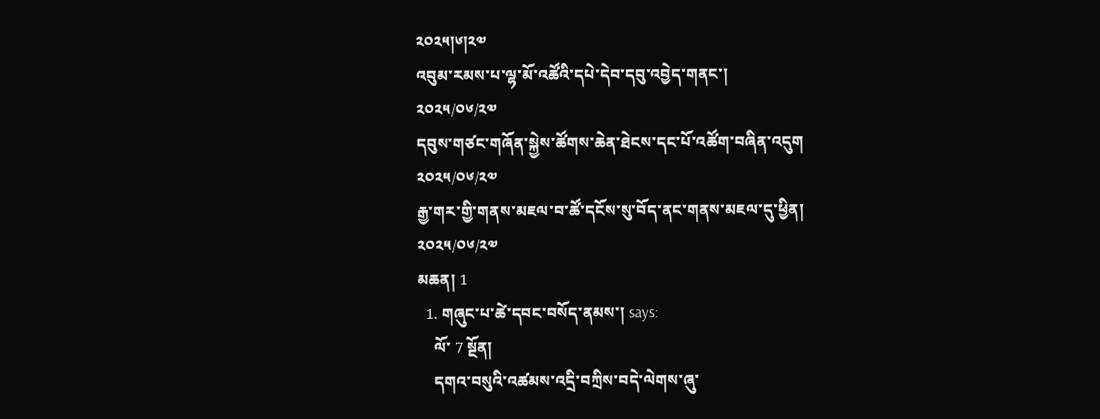༢༠༢༥།༦།༢༧
འབུམ་རམས་པ་ལྷ་མོ་འཚོའི་དཔེ་དེབ་དབུ་འབྱེད་གནང་།
༢༠༢༥/༠༦/༢༧
དབུས་གཙང་གཞོན་སྐྱེས་ཚོགས་ཆེན་ཐེངས་དང་པོ་འཚོག་བཞིན་འདུག
༢༠༢༥/༠༦/༢༧
རྒྱ་གར་གྱི་གནས་མཇལ་བ་ཚོ་དངོས་སུ་བོད་ནང་གནས་མཇལ་དུ་ཕྱིན།
༢༠༢༥/༠༦/༢༧
མཆན། 1
  1. གཞུང་པ་ཚེ་དབང་བསོད་ནམས་། says:
    ལོ་ 7 སྔོན།
    དགའ་བསུའི་འཚམས་འདྲི་བཀྲིས་བདེ་ལེགས་ཞུ་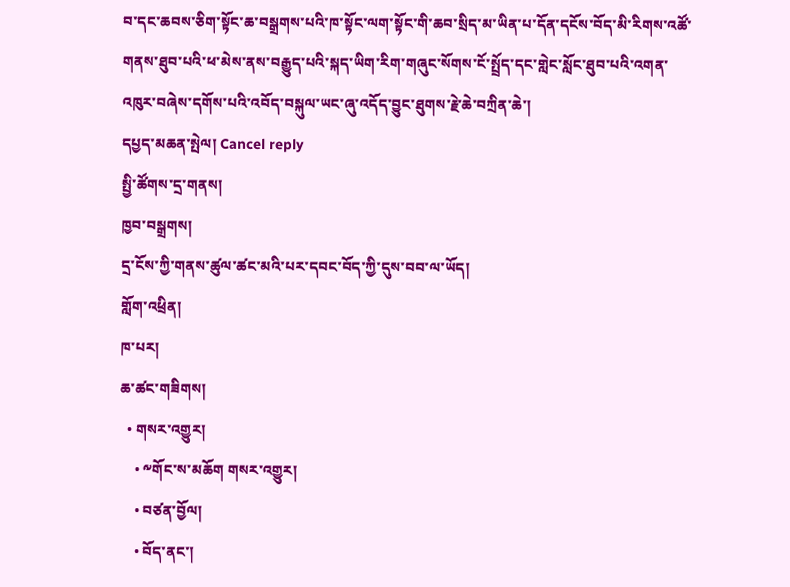བ་དང་ཆབས་ཅིག་སྟོང་ཆ་བསྒྲགས་པའི་ཁ་སྟོང་ལག་སྟོང་གི་ཆབ་སྲིད་མ་ཡིན་པ་དོན་དངོས་བོད་མི་རིགས་འཚོ་གནས་ཐུབ་པའི་ཕ་མེས་ནས་བརྒྱུད་པའི་སྐད་ཡིག་རིག་གཞུང་སོགས་ངོ་སྤྲོད་དང་གླེང་སློང་ཐུབ་པའི་འགན་འཁུར་བཞེས་དགོས་པའི་འབོད་བསྐུལ་ཡང་ཞུ་འདོད་བྱུང་ཐུགས་རྗེ་ཆེ་བཀྲིན་ཆེ་།
དཔྱད་མཆན་སྤེལ། Cancel reply
སྤྱི་ཚོགས་དྲ་གནས།
ཁྱབ་བསྒྲགས།
དྲ་ངོས་ཀྱི་གནས་ཚུལ་ཚང་མའི་པར་དབང་བོད་ཀྱི་དུས་བབ་ལ་ཡོད།
གློག་འཕྲིན།
ཁ་པར།
ཆ་ཚང་གཟིགས།
  • གསར་འགྱུར།
    • ༸གོང་ས་མཆོག གསར་འགྱུར།
    • བཙན་བྱོལ།
    • བོད་ནང་།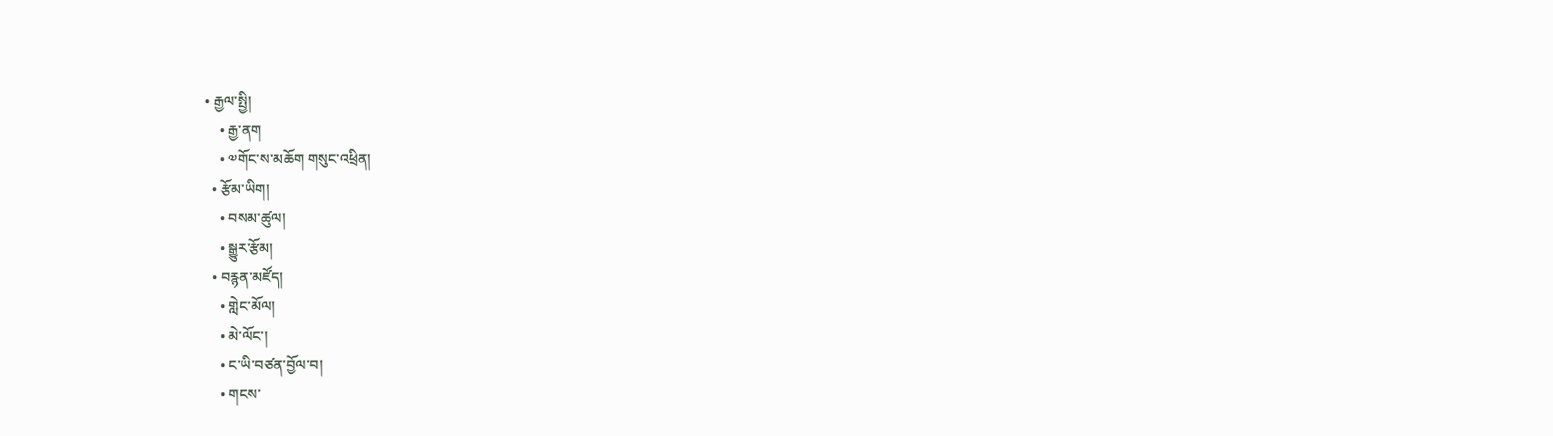• རྒྱལ་སྤྱི།
    • རྒྱ་ནག
    • ༧གོང་ས་མཆོག གསུང་འཕྲིན།
  • རྩོམ་ཡིག།
    • བསམ་ཚུལ།
    • སྒྱུར་རྩོམ།
  • བརྙན་མཛོད།
    • གླེང་མོལ།
    • མེ་ལོང་།
    • ང་ཡི་བཙན་བྱོལ་བ།
    • གངས་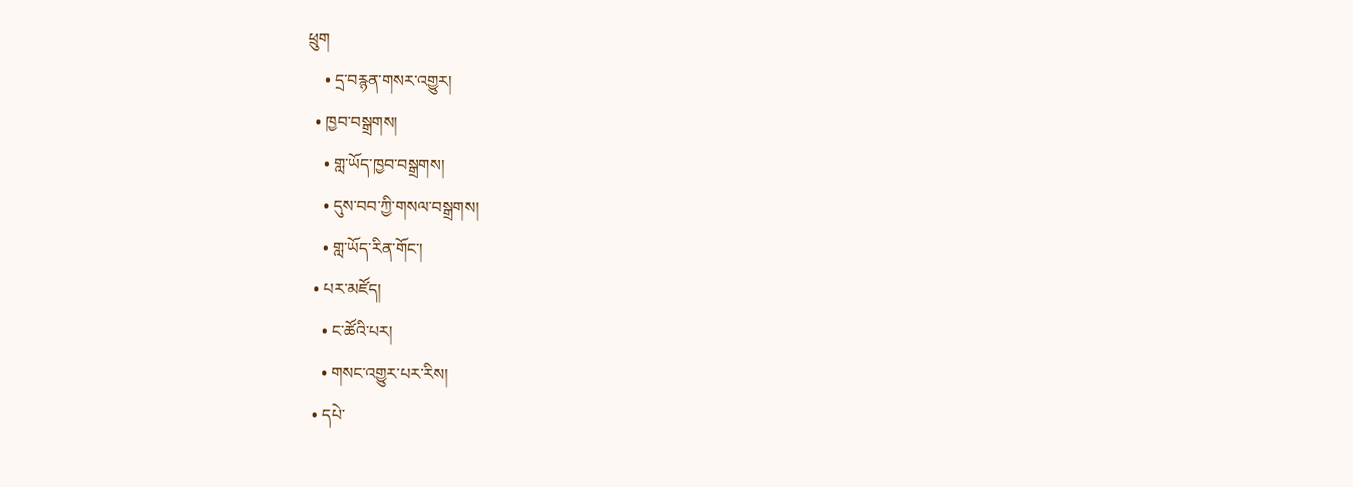ཕྲུག
    • དྲ་བརྙན་གསར་འགྱུར།
  • ཁྱབ་བསྒྲགས།
    • གླ་ཡོད་ཁྱབ་བསྒྲགས།
    • དུས་བབ་ཀྱི་གསལ་བསྒྲགས།
    • གླ་ཡོད་རིན་གོང་།
  • པར་མཛོད།
    • ང་ཚོའི་པར།
    • གསང་འགྱུར་པར་རིས།
  • དཔེ་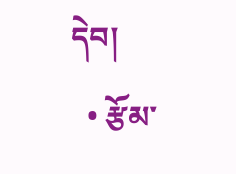དེབ།
  • རྩོམ་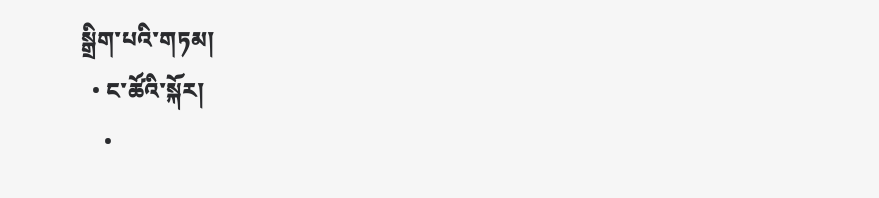སྒྲིག་པའི་གཏམ།
  • ང་ཚོའི་སྐོར།
    •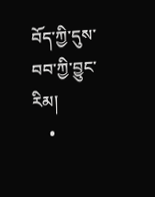བོད་ཀྱི་དུས་བབ་ཀྱི་བྱུང་རིམ།
    •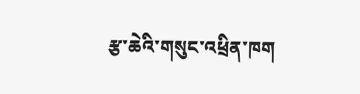རྩ་ཆེའི་གསུང་འཕྲིན་ཁག